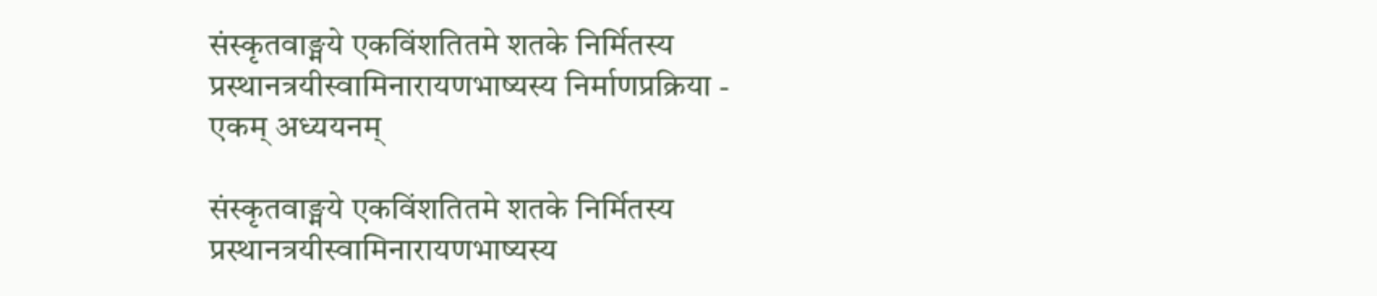संस्कृतवाङ्मये एकविंशतितमे शतके निर्मितस्य प्रस्थानत्रयीस्वामिनारायणभाष्यस्य निर्माणप्रक्रिया - एकम् अध्ययनम्

संस्कृतवाङ्मये एकविंशतितमे शतके निर्मितस्य प्रस्थानत्रयीस्वामिनारायणभाष्यस्य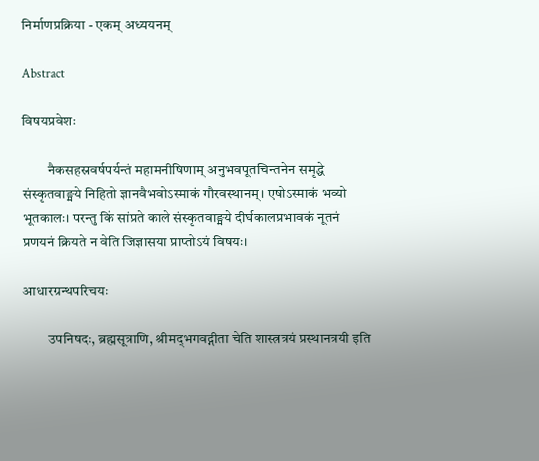निर्माणप्रक्रिया - एकम् अध्ययनम्

Abstract

विषयप्रवेशः

         नैकसहस्रवर्षपर्यन्तं महामनीषिणाम् अनुभवपूतचिन्तनेन समृद्धे संस्कृतवाङ्मये निहितो ज्ञानवैभवोऽस्माकं गौरवस्थानम्। एषोऽस्माकं भव्यो भूतकालः। परन्तु किं सांप्रते काले संस्कृतवाङ्मये दीर्घकालप्रभावकं नूतनं प्रणयनं क्रियते न वेति जिज्ञासया प्राप्तोऽयं विषयः।

आधारग्रन्थपरिचयः

         उपनिषदः, ब्रह्मसूत्राणि, श्रीमद्‌भगवद्गीता चेति शास्त्रत्रयं प्रस्थानत्रयी इति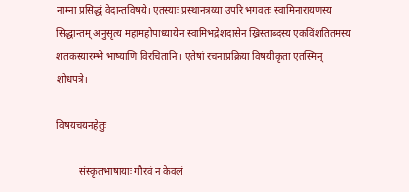नाम्ना प्रसिद्धं वेदान्तविषये। एतस्याः प्रस्थानत्रय्या उपरि भगवतः स्वामिनारायणस्य सिद्धान्तम् अनुसृत्य महामहोपाध्यायेन स्वामिभद्रेशदासेन ख्रिस्ताब्दस्य एकविंशतितमस्य शतकस्यारम्भे भाष्याणि विरचितानि। एतेषां रचनाप्रक्रिया विषयीकृता एतस्मिन् शोधपत्रे।

विषयचयनहेतुः

         संस्कृतभाषायाः गौरवं न केवलं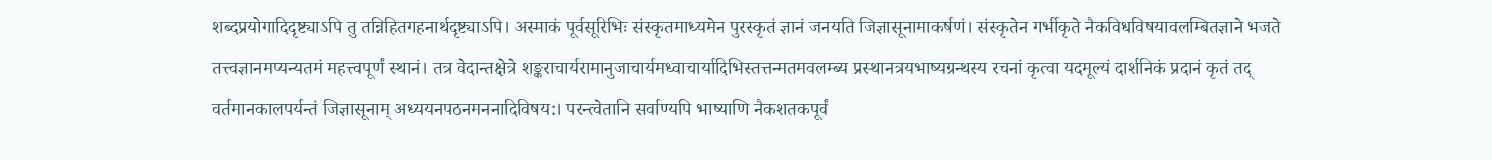शब्दप्रयोगादिदृष्ट्याऽपि तु तन्निहितगहनार्थदृष्ट्याऽपि। अस्माकं पूर्वसूरिभिः संस्कृतमाध्यमेन पुरस्कृतं ज्ञानं जनयति जिज्ञासूनामाकर्षणं। संस्कृतेन गर्भीकृते नैकविधविषयावलम्बितज्ञाने भजते तत्त्वज्ञानमप्यन्यतमं महत्त्वपूर्णं स्थानं। तत्र वेदान्तक्षेत्रे शङ्कराचार्यरामानुजाचार्यमध्वाचार्यादिभिस्तत्तन्मतमवलम्ब्य प्रस्थानत्रयभाष्यग्रन्थस्य रचनां कृत्वा यदमूल्यं दार्शनिकं प्रदानं कृतं तद् वर्तमानकालपर्यन्तं जिज्ञासूनाम् अध्ययनपठनमननादिविषय:। परन्त्वेतानि सर्वाण्यपि भाष्याणि नैकशतकपूर्वं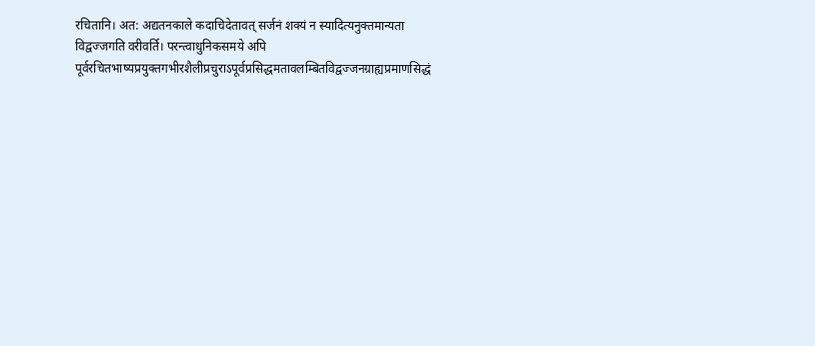रचितानि। अत: अद्यतनकाले कदाचिदेतावत् सर्जनं शक्यं न स्यादित्यनुक्तमान्यता विद्वज्जगति वरीवर्ति। परन्त्वाधुनिकसमये अपि पूर्वरचितभाष्यप्रयुक्तगभीरशैलीप्रचुराऽपूर्वप्रसिद्धमतावलम्बितविद्वज्जनग्राह्यप्रमाणसिद्धं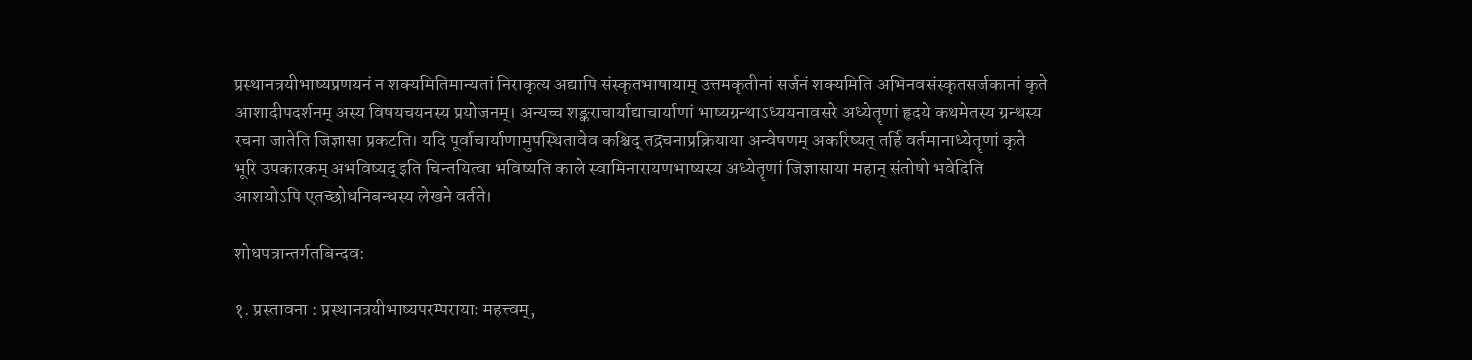प्रस्थानत्रयीभाष्यप्रणयनं न शक्यमितिमान्यतां निराकृत्य अद्यापि संस्कृतभाषायाम् उत्तमकृतीनां सर्जनं शक्यमिति अभिनवसंस्कृतसर्जकानां कृते आशादीपदर्शनम् अस्य विषयचयनस्य प्रयोजनम्। अन्यच्च शङ्कराचार्याद्याचार्याणां भाष्यग्रन्थाऽध्ययनावसरे अध्येतॄणां हृदये कथमेतस्य ग्रन्थस्य रचना जातेति जिज्ञासा प्रकटति। यदि पूर्वाचार्याणामुपस्थितावेव कश्चिद् तद्रचनाप्रक्रियाया अन्वेषणम् अकरिष्यत् तर्हि वर्तमानाध्येतॄणां कृते भूरि उपकारकम् अभविष्यद् इति चिन्तयित्वा भविष्यति काले स्वामिनारायणभाष्यस्य अध्येतॄणां जिज्ञासाया महान् संतोषो भवेदिति आशयोऽपि एतच्छोधनिबन्धस्य लेखने वर्तते।

शोधपत्रान्तर्गतबिन्दव:

१. प्रस्तावना : प्रस्थानत्रयीभाष्यपरम्परायाः महत्त्वम्,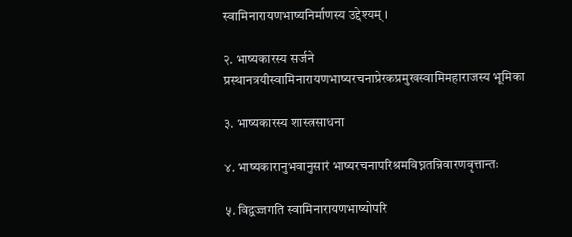स्वामिनारायणभाष्यनिर्माणस्य उद्देश्यम् ।

२. भाष्यकारस्य सर्जने प्रस्थानत्रयीस्वामिनारायणभाष्यरचनाप्रेरकप्रमुखस्वामिमहाराजस्य भूमिका

३. भाष्यकारस्य शास्त्रसाधना

४. भाष्यकारानुभवानुसारं भाष्यरचनापरिश्रमविघ्नतन्निवारणवृत्तान्तः

५. विद्वज्जगति स्वामिनारायणभाष्योपरि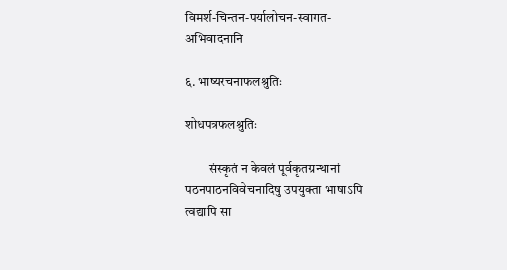विमर्श-चिन्तन-पर्यालोचन-स्वागत-अभिवादनानि

६. भाष्यरचनाफलश्रुतिः

शोधपत्रफलश्रुतिः

         संस्कृतं न केवलं पूर्वकृतग्रन्थानां पठनपाठनविवेचनादिषु उपयुक्ता भाषाऽपि त्वद्यापि सा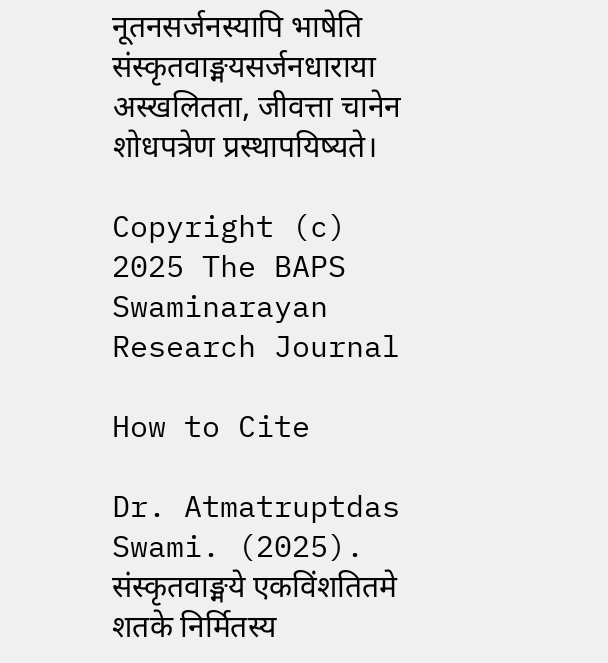नूतनसर्जनस्यापि भाषेति संस्कृतवाङ्मयसर्जनधाराया अस्खलितता, जीवत्ता चानेन शोधपत्रेण प्रस्थापयिष्यते।

Copyright (c) 2025 The BAPS Swaminarayan Research Journal

How to Cite

Dr. Atmatruptdas Swami. (2025). संस्कृतवाङ्मये एकविंशतितमे शतके निर्मितस्य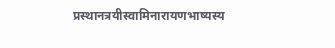प्रस्थानत्रयीस्वामिनारायणभाष्यस्य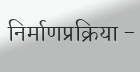निर्माणप्रक्रिया -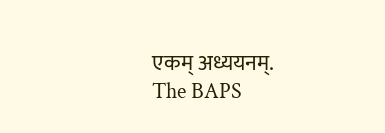एकम् अध्ययनम्. The BAPS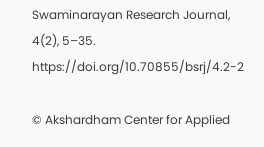Swaminarayan Research Journal, 4(2), 5–35. https://doi.org/10.70855/bsrj/4.2-2

© Akshardham Center for Applied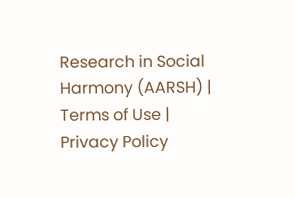Research in Social Harmony (AARSH) | Terms of Use | Privacy Policy